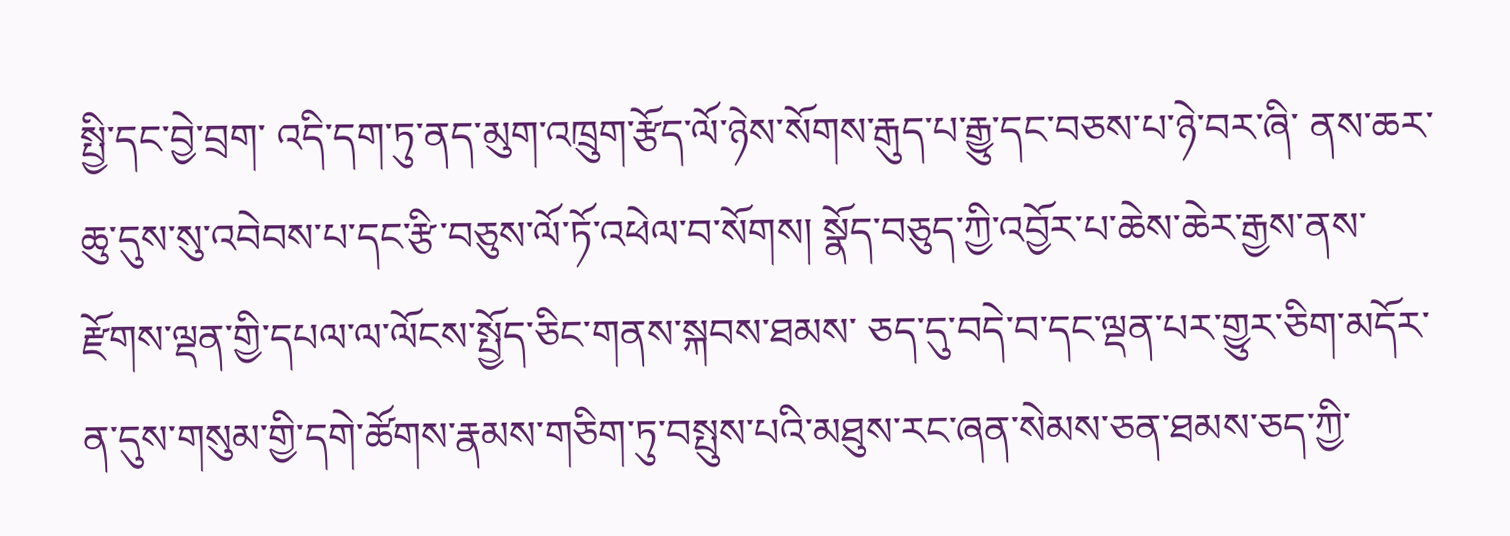སྤྱི་དང་བྱེ་བྲག་ འདི་དག་ཏུ་ནད་མུག་འཁྲུག་རྩོད་ལོ་ཉེས་སོགས་རྒུད་པ་རྒྱུ་དང་བཅས་པ་ཉེ་བར་ཞི་ ནས་ཆར་ཆུ་དུས་སུ་འབེབས་པ་དང་རྩི་བཅུས་ལོ་ཏོ་འཕེལ་བ་སོགས། སྣོད་བཅུད་ཀྱི་འབྱོར་པ་ཆེས་ཆེར་རྒྱས་ནས་རྫོགས་ལྡན་གྱི་དཔལ་ལ་ལོངས་སྤྱོད་ཅིང་གནས་སྐབས་ཐམས་ ཅད་དུ་བདེ་བ་དང་ལྡན་པར་གྱུར་ཅིག་མདོར་ན་དུས་གསུམ་གྱི་དགེ་ཚོགས་རྣམས་གཅིག་ཏུ་བསྤུས་པའི་མཐུས་རང་ཞན་སེམས་ཅན་ཐམས་ཅད་ཀྱི་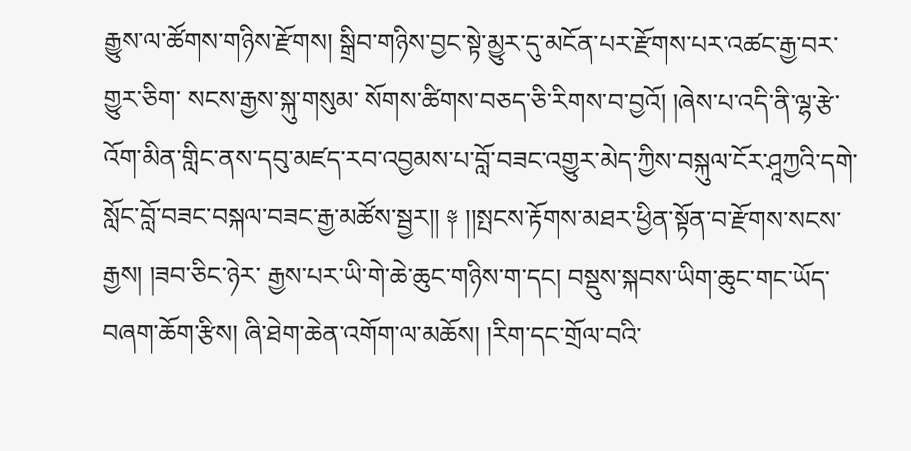རྒྱུས་ལ་ཚོགས་གཉིས་རྫོགས། སྒྲིབ་གཉིས་བྱང་སྟེ་མྱུར་དུ་མངོན་པར་རྫོགས་པར་འཚང་རྒྱ་བར་གྱུར་ཅིག་ སངས་རྒྱས་སྐུ་གསུམ་ སོགས་ཚིགས་བཅད་ཅི་རིགས་བ་བྱའོ། །ཞེས་པ་འདི་ནི་ལྷ་རྩེ་འོག་མིན་གླིང་ནས་དབུ་མཛད་རབ་འབྱམས་པ་བློ་བཟང་འགྱུར་མེད་ཀྱིས་བསྐུལ་ངོར་ཤཱཀྱའི་དགེ་སློང་བློ་བཟང་བསྐལ་བཟང་རྒྱ་མཚོས་སྦྱར།། ༈ །།སྤངས་རྟོགས་མཐར་ཕྱིན་སྟོན་བ་རྫོགས་སངས་རྒྱས། །ཟབ་ཅིང་ཉེར་ རྒྱས་པར་ཡི་གེ་ཆེ་ཆུང་གཉིས་ག་དང། བསྡུས་སྐབས་ཡིག་ཆུང་གང་ཡོད་བཞག་ཆོག་རྩིས། ཞི་ཐེག་ཆེན་འགོག་ལ་མཆོས། །རིག་དང་གྲོལ་བའི་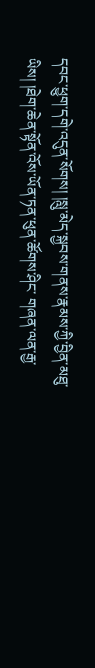དབང་ཕྱུག་དགེ་འདུན་སོགས། །སླུ་མེད་སྐྱབས་གནས་རྣམས་ཀྱི་བྱིན་མཐུ་ཡིས། །ཐེག་ཆེན་སྟོན་འོས་ཡོན་ཏན་ཕུན་ཚོགས་ཤིང་ གཞན་ལན་རྒྱ་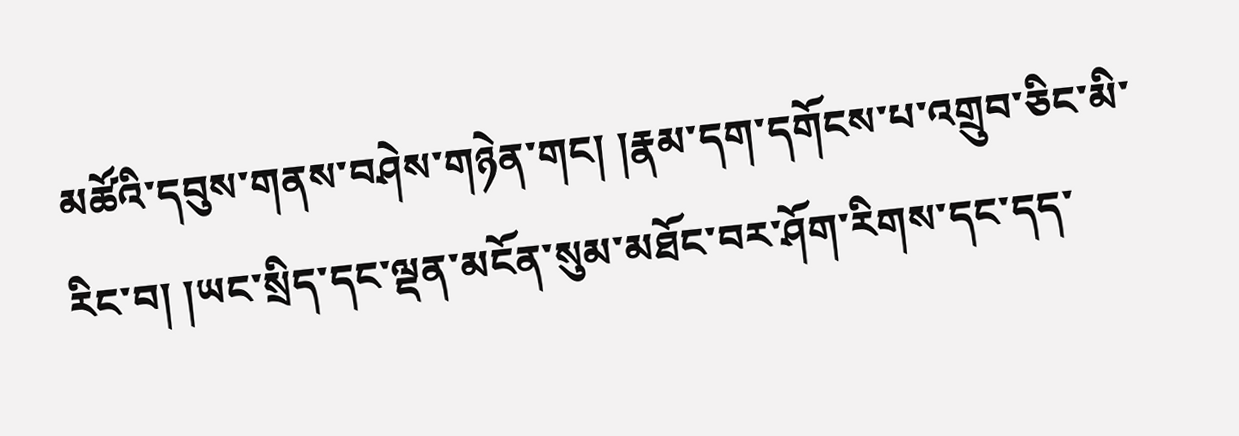མཚོའི་དབུས་གནས་བཤེས་གཉེན་གང། །རྣམ་དག་དགོངས་པ་འགྲུབ་ཅིང་མི་རིང་བ། །ཡང་སྲིད་དང་ལྡན་མངོན་སུམ་མཐོང་བར་ཤོག་རིགས་དང་དད་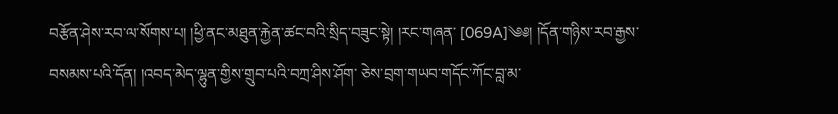བརྩོན་ཤེས་རབ་ལ་སོགས་པ། །ཕྱི་ནང་མཐུན་རྐྱེན་ཚང་བའི་སྲིད་བཟུང་སྟེ། །རང་གཞན་ [069A]༄༅། །དོན་གཉིས་རབ་རྒྱས་བསམས་པའི་དོན། །འབད་མེད་ལྷུན་གྱིས་གྲུབ་པའི་བཀྲ་ཤིས་ཤོག་ ཅེས་བྲག་གཡབ་གདོང་ཀོང་བླ་མ་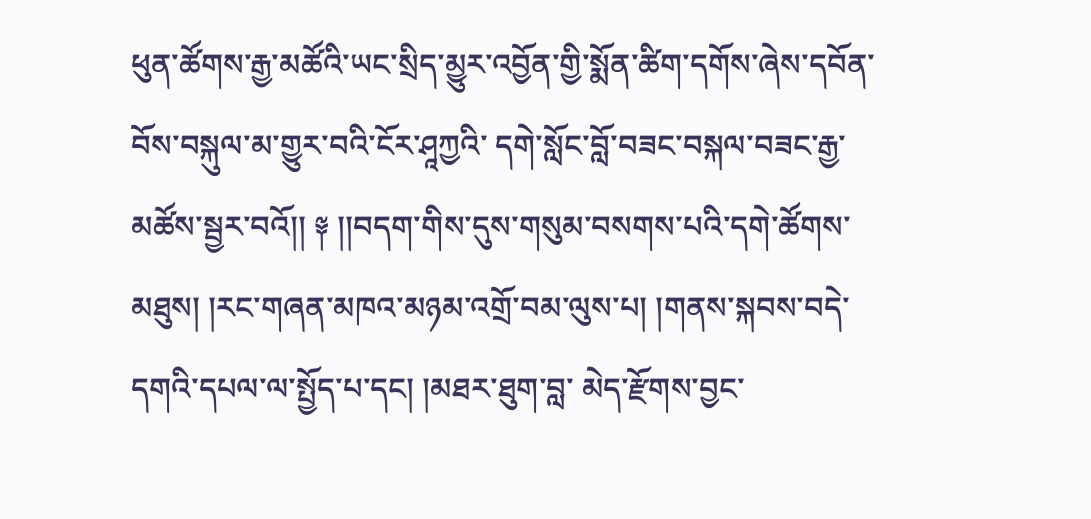ཕུན་ཚོགས་རྒྱ་མཚོའི་ཡང་སྲིད་མྱུར་འབྱོན་གྱི་སྨོན་ཚིག་དགོས་ཞེས་དབོན་བོས་བསྐུལ་མ་གྱུར་བའི་ངོར་ཤཱཀྱའི་ དགེ་སློང་བློ་བཟང་བསྐལ་བཟང་རྒྱ་མཚོས་སྦྱར་བའོ།། ༈ །།བདག་གིས་དུས་གསུམ་བསགས་པའི་དགེ་ཚོགས་མཐུས། །རང་གཞན་མཁའ་མཉམ་འགྲོ་བམ་ལུས་པ། །གནས་སྐབས་བདེ་དགའི་དཔལ་ལ་སྤྱོད་པ་དང། །མཐར་ཐུག་བླ་ མེད་རྫོགས་བྱང་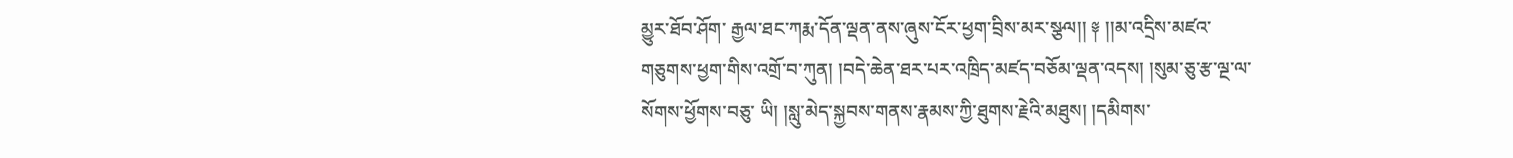མྱུར་ཐོབ་ཤོག་ རྒྱལ་ཐང་ཀརྨ་དོན་ལྡན་ནས་ཞུས་ངོར་ཕྱག་བྲིས་མར་སྩལ།། ༈ །།མ་འདྲིས་མཛའ་གཅུགས་ཕྱག་གིས་འགྲོ་བ་ཀུན། །བདེ་ཆེན་ཐར་པར་འཁྲིད་མཛད་བཅོམ་ལྡན་འདས། །སུམ་ཅུ་རྩ་ལྔ་ལ་སོགས་ཕྱོགས་བཅུ་ ཡི། །སླུ་མེད་སྐྱབས་གནས་རྣམས་ཀྱི་ཐུགས་རྗེའི་མཐུས། །དམིགས་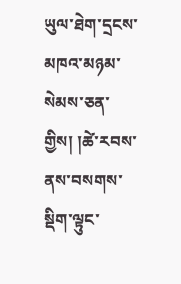ཡུལ་ཐེག་དྲངས་མཁའ་མཉམ་སེམས་ཅན་གྱིས། །ཚེ་རབས་ནས་བསགས་སྡིག་ལྟུང་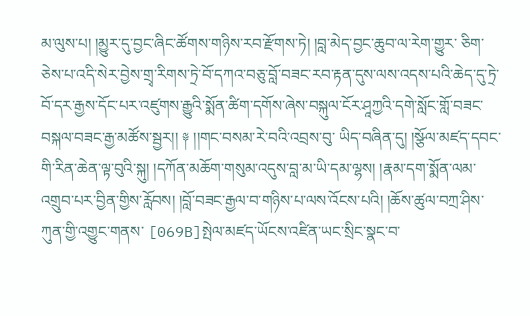མ་ལུས་པ། །མྱུར་དུ་བྱང་ཞིང་ཚོགས་གཉིས་རབ་རྫོགས་ཏེ། །བླ་མེད་བྱང་ཆུབ་ལ་རེག་གྱུར་ ཅིག་ ཅེས་པ་འདི་སེར་བྱེས་གྲྭ་རིགས་ཏྲེ་བོ་དཀའ་བཅུ་བློ་བཟང་རབ་རྟན་དུས་ལས་འདས་པའི་ཆེད་དུ་ཏྲེ་བོ་དར་རྒྱས་དོང་པར་འཛུགས་རྒྱུའི་སྨོན་ཚིག་དགོས་ཞེས་བསྐུལ་ངོར་ཤཱཀྱའི་དགེ་སློང་གློ་བཟང་བསྐལ་བཟང་རྒྱ་མཚོས་སྦྱར།། ༈ །།གང་བསམ་རེ་བའི་འབྲས་བུ་ ཡིད་བཞིན་དུ། །སྩོལ་མཛད་དབང་གི་རིན་ཆེན་ལྟ་བུའི་སྐུ། །དཀོན་མཆོག་གསུམ་འདུས་བླ་མ་ཡི་དམ་ལྷས། །རྣམ་དག་སྨོན་ལམ་འགྲུབ་པར་བྱིན་གྱིས་རློབས། །བློ་བཟང་རྒྱལ་བ་གཉིས་པ་ལས་འོངས་པའི། །ཆོས་ཚུལ་བཀྲ་ཤིས་ཀུན་གྱི་འགྱུང་གནས་ [069B]སྤེལ་མཛད་ཡོངས་འཛིན་ཡང་སྲིང་སྣང་བ་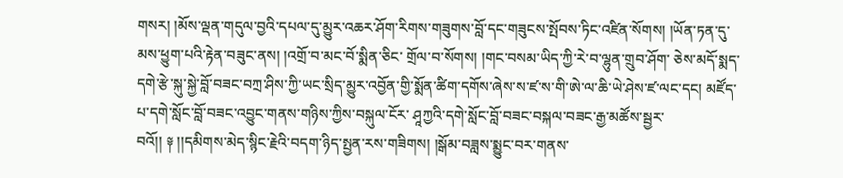གསར། །མོས་ལྡན་གདུལ་བྱའི་དཔལ་དུ་མྱུར་འཆར་ཤོག་རིགས་གཟུགས་བློ་དང་གཟུངས་སྤོབས་ཏིང་འཛིན་སོགས། །ཡོན་ཏན་དུ་མས་ཕྱུག་པའི་རྟེན་བཟུང་ནས། །འགྲོ་བ་མང་བོ་སྨིན་ཅིང་ གྲོལ་བ་སོགས། །གང་བསམ་ཡིད་ཀྱི་རེ་བ་ལྷུན་གྲུབ་ཤོག་ ཅེས་མདོ་སྨད་དགེ་རྩེ་སྐུ་སྐྱེ་བློ་བཟང་བཀྲ་ཤིས་ཀྱི་ཡང་སྲིད་མྱུར་འབྱོན་གྱི་སྨོན་ཚིག་དགོས་ཞེས་ས་ཛ་ས་གི་ཨེ་ལ་ཆི་ཡེ་ཤེས་ཛ་ལང་དང། མཛོད་པ་དགེ་སློང་བློ་བཟང་འབྱུང་གནས་གཉིས་ཀྱིས་བསྐུལ་ངོར་ ཤཱཀྱའི་དགེ་སློང་བློ་བཟང་བསྐལ་བཟང་རྒྱ་མཚོས་སྦྱར་བའོ།། ༈ །།དམིགས་མེད་སྙིང་རྗེའི་བདག་ཉིད་སྤྱན་རས་གཟིགས། །སྒོམ་བཟླས་སྨྱུང་བར་གནས་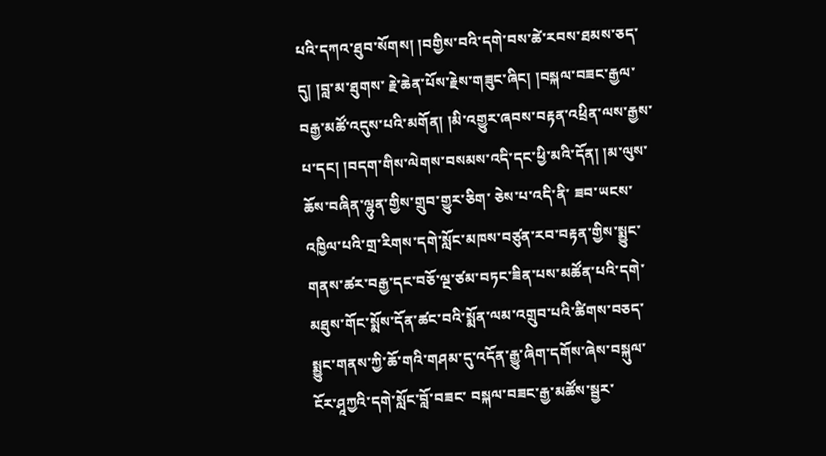པའི་དཀའ་ཐུབ་སོགས། །བགྱིས་བའི་དགེ་བས་ཚེ་རབས་ཐམས་ཅད་དུ། །བླ་མ་ཐུགས་ རྗེ་ཆེན་པོས་རྗེས་གཟུང་ཞིང། །བསྐལ་བཟང་རྒྱལ་བརྒྱ་མཚོ་འདུས་པའི་མགོན། །མི་འགྱུར་ཞབས་བརྟན་འཕྲིན་ལས་རྒྱས་པ་དང། །བདག་གིས་ལེགས་བསམས་འདི་དང་ཕྱི་མའི་དོན། །མ་ལུས་ཆོས་བཞིན་ལྷུན་གྱིས་གྲུབ་གྱུར་ཅིག་ ཅེས་པ་འདི་ནི་ ཟབ་ཡངས་འཁྱིལ་པའི་གྲ་རིགས་དགེ་སློང་མཁས་བཙུན་རབ་བརྟན་གྱིས་སྨྱུང་གནས་ཚར་བརྒྱ་དང་བཅོ་ལྔ་ཙམ་བཏང་ཟིན་པས་མཚོན་པའི་དགེ་མཐུས་གོང་སྨོས་དོན་ཚང་བའི་སྨོན་ལམ་འགྲུབ་པའི་ཚིགས་བཅད་སྨྱུང་གནས་ཀྱི་ཆོ་གའི་གཤམ་དུ་འདོན་རྒྱུ་ཞིག་དགོས་ཞེས་བསྐུལ་ངོར་ཤཱཀྱའི་དགེ་སློང་བློ་བཟང་ བསྐལ་བཟང་རྒྱ་མཚོས་སྦྱར་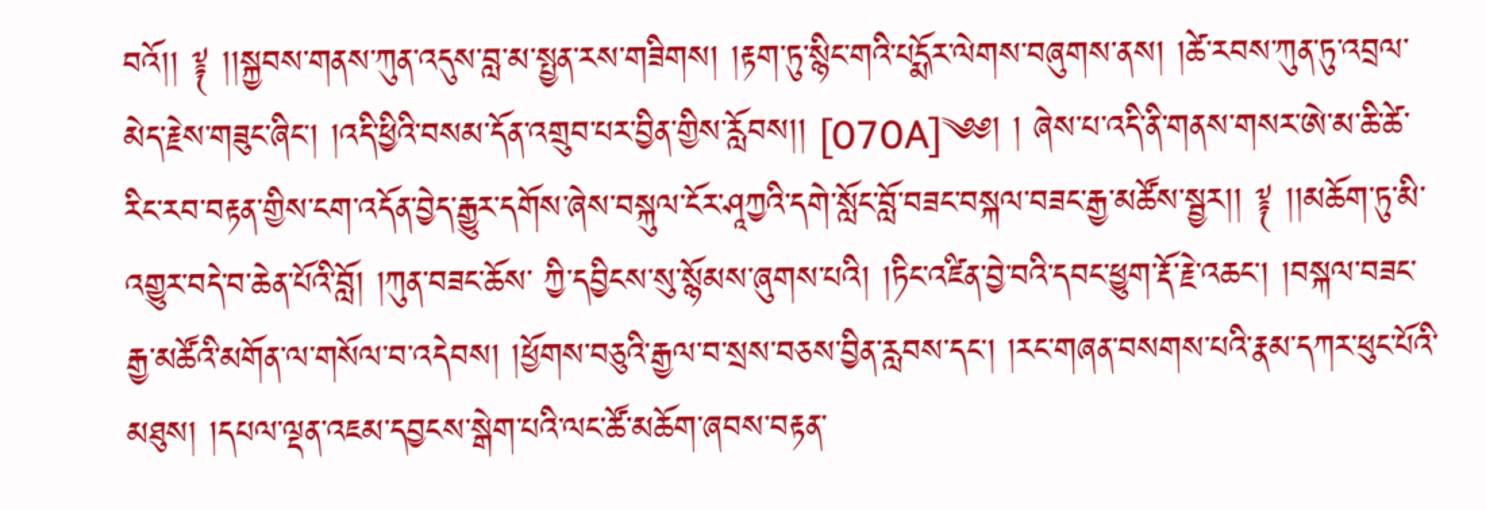བའོ།། ༈ །།སྐྱབས་གནས་ཀུན་འདུས་བླ་མ་སྤྱན་རས་གཟིགས། །རྟག་ཏུ་སྙིང་གའི་པདྨོར་ལེགས་བཞུགས་ནས། །ཚེ་རབས་ཀུན་ཏུ་འབྲལ་མེད་རྗེས་གཟུང་ཞིང། །འདི་ཕྱིའི་བསམ་དོན་འགྲུབ་པར་བྱིན་གྱིས་རློབས།། [070A]༄༅། ། ཞེས་པ་འདི་ནི་གནས་གསར་ཨེ་མ་ཆི་ཚེ་རིང་རབ་བརྟན་གྱིས་ངག་འདོན་བྱེད་རྒྱུར་དགོས་ཞེས་བསྐུལ་ངོར་ཤཱཀྱའི་དགེ་སློང་བློ་བཟང་བསྐལ་བཟང་རྒྱ་མཚོས་སྦྱར།། ༈ །།མཆོག་ཏུ་མི་འགྱུར་བདེ་བ་ཆེན་པོའི་བློ། །ཀུན་བཟང་ཆོས་ ཀྱི་དབྱིངས་སུ་སྙོམས་ཞུགས་པའི། །ཏིང་འཛིན་བྱེ་བའི་དབང་ཕྱུག་རྡོ་རྗེ་འཆང། །བསྐལ་བཟང་རྒྱ་མཚོའི་མགོན་ལ་གསོལ་བ་འདེབས། །ཕྱོགས་བཅུའི་རྒྱལ་བ་སྲས་བཅས་བྱིན་རླབས་དང། །རང་གཞན་བསགས་པའི་རྣམ་དཀར་ཕུང་པོའི་ མཐུས། །དཔལ་ལྡན་འཇམ་དབྱངས་སྒེག་པའི་ལང་ཚོ་མཆོག་ཞབས་བརྟན་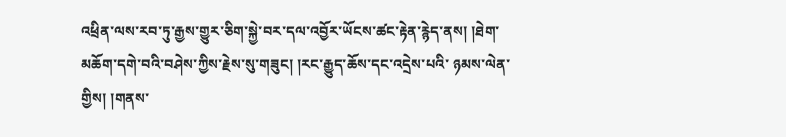འཕྲིན་ལས་རབ་ཏུ་རྒྱས་གྱུར་ཅིག་སྐྱེ་བར་དལ་འབྱོར་ཡོངས་ཚང་རྟེན་རྙེད་ནས། །ཐེག་མཆོག་དགེ་བའི་བཤེས་ཀྱིས་རྗེས་སུ་གཟུང། །རང་རྒྱུད་ཆོས་དང་འདྲེས་པའི་ ཉམས་ལེན་གྱིས། །གནས་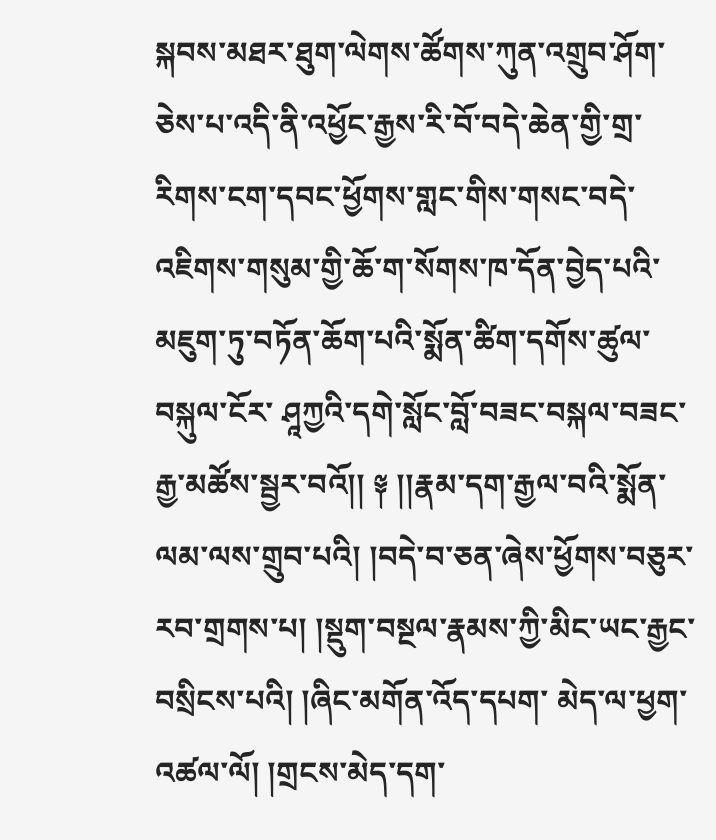སྐབས་མཐར་ཐུག་ལེགས་ཚོགས་ཀུན་འགྲུབ་ཤོག་ ཅེས་པ་འདི་ནི་འཕྱོང་རྒྱས་རི་བོ་བདེ་ཆེན་གྱི་གྲ་རིགས་ངག་དབང་ཕྱོགས་གླང་གིས་གསང་བདེ་འཇིགས་གསུམ་གྱི་ཆོ་ག་སོགས་ཁ་དོན་བྱེད་པའི་མཇུག་ཏུ་བཏོན་ཆོག་པའི་སྨོན་ཚིག་དགོས་ཚུལ་བསྐུལ་ངོར་ ཤཱཀྱའི་དགེ་སློང་བློ་བཟང་བསྐལ་བཟང་རྒྱ་མཚོས་སྦྱར་བའོ།། ༈ །།རྣམ་དག་རྒྱལ་བའི་སྨོན་ལམ་ལས་གྲུབ་པའི། །བདེ་བ་ཅན་ཞེས་ཕྱོགས་བཅུར་རབ་གྲགས་པ། །སྡུག་བསྔལ་རྣམས་ཀྱི་མིང་ཡང་རྒྱང་བསྲིངས་པའི། །ཞིང་མགོན་འོད་དཔག་ མེད་ལ་ཕྱག་འཚལ་ལོ། །གྲངས་མེད་དག་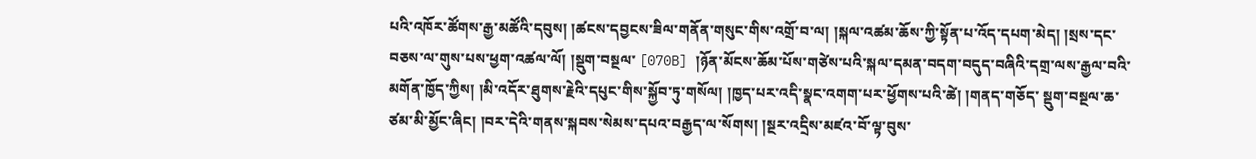པའི་འཁོར་ཚོགས་རྒྱ་མཚོའི་དབུས། །ཚངས་དབྱངས་ཟིལ་གནོན་གསུང་གིས་འགྲོ་བ་ལ། །སྐལ་འཚམ་ཆོས་ཀྱི་སྟོན་པ་འོད་དཔག་མེད། །སྲས་དང་བཅས་ལ་གུས་པས་ཕྱག་འཚལ་ལོ། །སྡུག་བསྔལ་ [070B] །ཉོན་མོངས་ཆོམ་པོས་གཙེས་པའི་སྐལ་དམན་བདག་བདུད་བཞིའི་དགྲ་ལས་རྒྱལ་བའི་མགོན་ཁྱོད་ཀྱིས། །མི་འདོར་ཐུགས་རྗེའི་དཔུང་གིས་སྐྱོབ་ཏུ་གསོལ། །ཁྱད་པར་འདི་སྣང་འགག་པར་ཕྱོགས་པའི་ཚེ། །གནད་གཅོད་ སྡུག་བསྔལ་ཆ་ཙམ་མི་མྱོང་ཞིང། །བར་དེའི་གནས་སྐབས་སེམས་དཔའ་བརྒྱད་ལ་སོགས། །སྔར་འདྲིས་མཛའ་བོ་ལྟ་བུས་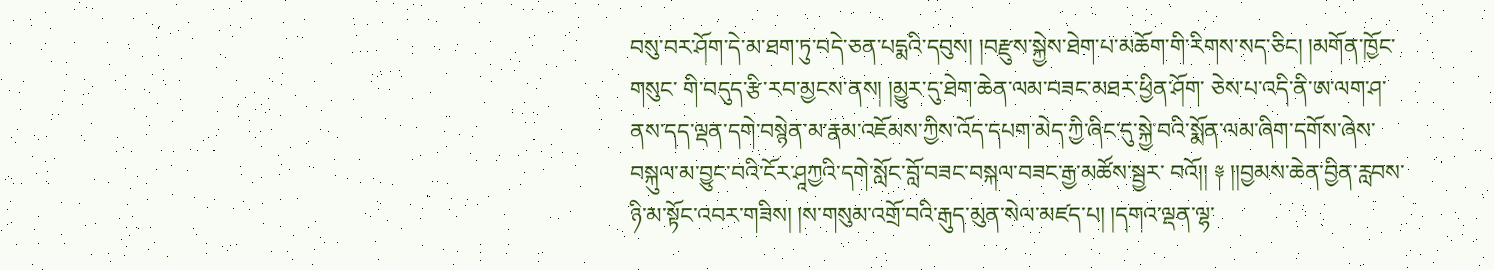བསུ་བར་ཤོག་དེ་མ་ཐག་ཏུ་བདེ་ཅན་པདྨའི་དབུས། །བརྫུས་སྐྱེས་ཐེག་པ་མཆོག་གི་རིགས་སད་ཅིང། །མགོན་ཁྱོང་གསུང་ གི་བདུད་རྩི་རབ་མྱངས་ནས། །མྱུར་དུ་ཐེག་ཆེན་ལམ་བཟང་མཐར་ཕྱིན་ཤོག་ ཅེས་པ་འདི་ནི་ཨ་ལག་ཤ་ནས་དད་ལྡན་དགེ་བསྙེན་མ་རྣམ་འཇོམས་ཀྱིས་འོད་དཔག་མེད་ཀྱི་ཞིང་དུ་སྐྱེ་བའི་སྨོན་ལམ་ཞིག་དགོས་ཞེས་བསྐུལ་མ་བྱུང་བའི་ངོར་ཤཱཀྱའི་དགེ་སློང་བློ་བཟང་བསྐལ་བཟང་རྒྱ་མཚོས་སྦྱར་ བའོ།། ༈ །།བྱམས་ཆེན་བྱིན་རླབས་ཉི་མ་སྟོང་འབར་གཟིས། །ས་གསུམ་འགྲོ་བའི་རྒུད་མུན་སེལ་མཛད་པ། །དགའ་ལྡན་ལྷ་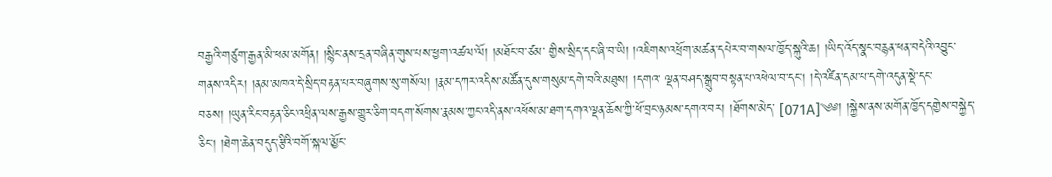བརྒྱའི་གཙུག་རྒྱན་མི་ཕམ་མགོན། །སྙིང་ནས་དྲན་བཞིན་གུས་པས་ཕྱག་འཚལ་ལོ། །མཐོང་བ་ཙམ་ གྱིས་སྲིད་དང་ཞི་བ་ཡི། །འཇིགས་འཕྲོག་མཚན་དཔེར་བ་གསལ་ཁྱོད་སྐུའི་ཆ། །ཡིད་འོད་སྣང་བརྙན་ཕན་བདེའི་འབྱུང་གནས་འདིར། །ནམ་མཁའ་དེ་སྲིད་བརྟན་པར་བཞུགས་སུ་གསོལ། །རྣམ་དཀར་འདིས་མཚོན་དུས་གསུམ་དགེ་བའི་མཐུས། །དགའ་ ལྡན་བཤད་སྒྲུབ་བསྟན་པ་འཕེལ་བ་དང། །དེ་འཛིན་དམ་པ་དགེ་འདུན་སྡེ་དང་བཅས། །ཡུན་རིང་བརྟན་ཅིང་འཕྲིན་ལས་རྒྱས་གྱུར་ཅིག་བདག་སོགས་རྣམས་ཀྱང་འདི་ནས་འཕོས་མ་ཐག་དགའ་ལྡན་ཆོས་ཀྱི་ཕོ་བྲང་ཉམས་དགའ་བར། །ཐོགས་མེད་ [071A]༄༅། །སྐྱེས་ནས་མགོན་ཁྱོད་དགྱེས་བསྐྱེད་ཅིང། །ཐེག་ཆེན་བདུད་རྩིའི་བགོ་སྐལ་མྱོང་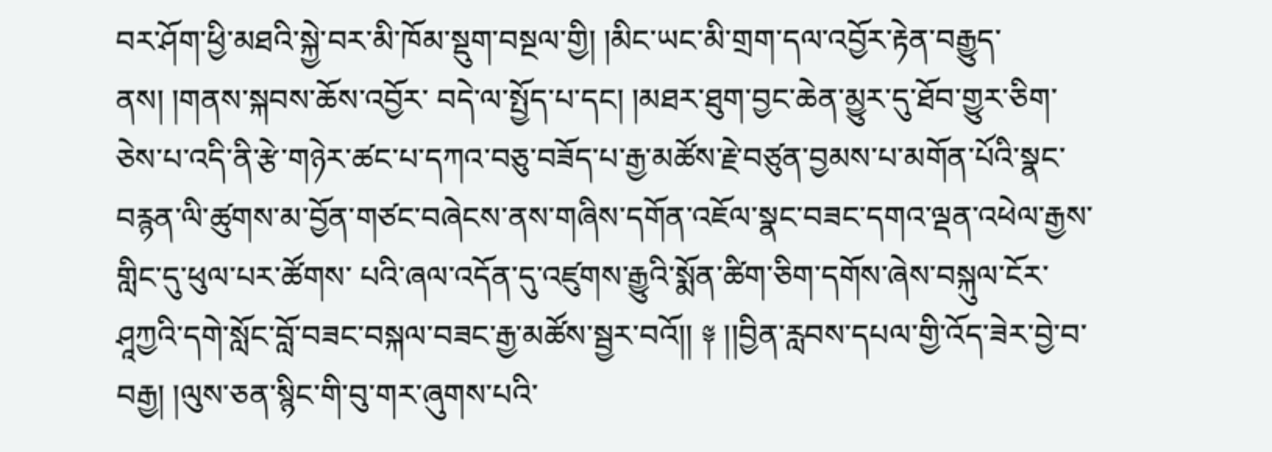བར་ཤོག་ཕྱི་མཐའི་སྐྱེ་བར་མི་ཁོམ་སྡུག་བསྔལ་གྱི། །མིང་ཡང་མི་གྲག་དལ་འབྱོར་རྟེན་བརྒྱུད་ནས། །གནས་སྐབས་ཆོས་འབྱོར་ བདེ་ལ་སྤྱོད་པ་དང། །མཐར་ཐུག་བྱང་ཆེན་མྱུར་དུ་ཐོབ་གྱུར་ཅིག་ ཅེས་པ་འདི་ནི་རྩེ་གཉེར་ཚང་པ་དཀའ་བཅུ་བཟོད་པ་རྒྱ་མཚོས་རྗེ་བཙུན་བྱམས་པ་མགོན་པོའི་སྣང་བརྙན་ལི་ཚུགས་མ་བྱོན་གཙང་བཞེངས་ནས་གཞིས་དགོན་འཇོལ་སྣང་བཟང་དགའ་ལྡན་འཕེལ་རྒྱས་གླིང་དུ་ཕུལ་པར་ཚོགས་ པའི་ཞལ་འདོན་དུ་འཛུགས་རྒྱུའི་སྨོན་ཚིག་ཅིག་དགོས་ཞེས་བསྐུལ་ངོར་ཤཱཀྱའི་དགེ་སློང་བློ་བཟང་བསྐལ་བཟང་རྒྱ་མཚོས་སྦྱར་བའོ།། ༈ །།བྱིན་རླབས་དཔལ་གྱི་འོད་ཟེར་བྱེ་བ་བརྒྱ། །ལུས་ཅན་སྙིང་གི་བུ་གར་ཞུགས་པའི་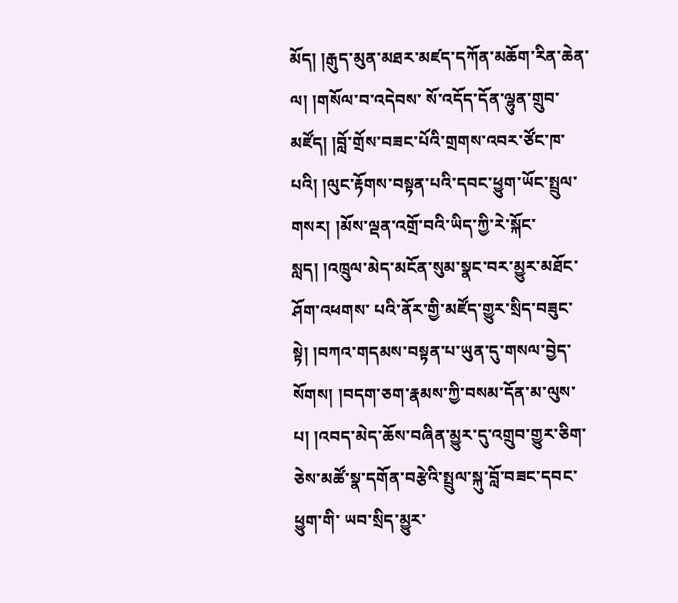མོད། །རྒུད་མུན་མཐར་མཛད་དཀོན་མཆོག་རིན་ཆེན་ལ། །གསོལ་བ་འདེབས་ སོ་འདོད་དོན་ལྷུན་གྲུབ་མཛོད། །བློ་གྲོས་བཟང་པོའི་གྲགས་འབར་ཙོང་ཁ་པའི། །ལུང་རྟོགས་བསྟན་པའི་དབང་ཕྱུག་ཡོང་སྤྲུལ་གསར། །མོས་ལྡན་འགྲོ་བའི་ཡིད་ཀྱི་རེ་སྐོང་སླད། །འཁྲུལ་མེད་མངོན་སུམ་སྣང་བར་མྱུར་མཐོང་ཤོག་འཕགས་ པའི་ནོར་གྱི་མཛོད་གྱུར་སྲིད་བཟུང་སྟེ། །བཀའ་གདམས་བསྟན་པ་ཡུན་དུ་གསལ་བྱེད་སོགས། །བདག་ཅག་རྣམས་ཀྱི་བསམ་དོན་མ་ལུས་པ། །འབད་མེད་ཆོས་བཞིན་མྱུར་དུ་འགྲུབ་གྱུར་ཅིག་ ཅེས་མཚོ་སྣ་དགོན་བརྩེའི་སྤྲུལ་སྐུ་བློ་བཟང་དབང་ཕྱུག་གི་ ཡབ་སྲིད་མྱུར་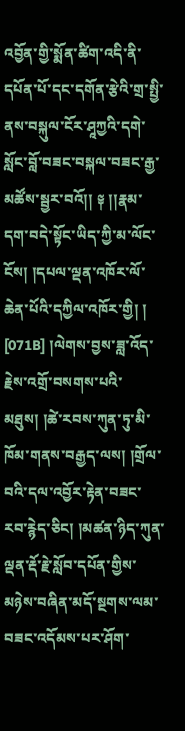འབྱོན་གྱི་སྨོན་ཚིག་འདི་ནི་དཔོན་པོ་དང་དགོན་རྩེའི་གྲ་སྤྱི་ནས་བསྐུལ་ངོར་ཤཱཀྱའི་དགེ་སློང་བློ་བཟང་བསྐལ་བཟང་རྒྱ་མཚོས་སྦྱར་བའོ།། ༈ །།རྣམ་དག་བདེ་སྟོང་ཡིད་ཀྱི་མ་ལོང་ངོས། །དཔལ་ལྡན་འཁོར་ལོ་ཆེན་པོའི་དཀྱིལ་འཁོར་གྱི། ། [071B] །ལེགས་བྱས་ཟླ་འོད་རྗེས་འགྲོ་བསགས་པའི་མཐུས། །ཚེ་རབས་ཀུན་ཏུ་མི་ཁོམ་གནས་བརྒྱད་ལས། །གྲོལ་བའི་དལ་འབྱོར་རྟེན་བཟང་རབ་རྙེད་ཅིང། །མཚན་ཉིད་ཀུན་ལྡན་རྡོ་རྗེ་སློབ་དཔོན་གྱིས་ མཉེས་བཞིན་མདོ་སྔགས་ལམ་བཟང་འདོམས་པར་ཤོག་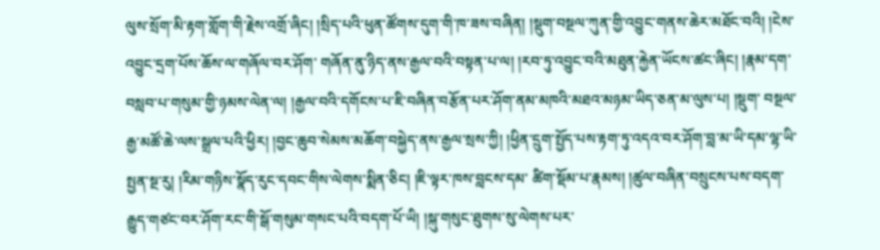ལུས་སྲོག་མི་རྟག་གློག་གི་རྗེས་འགྲོ་ཞིང། །སྲིད་པའི་ཕུན་ཚོགས་དུག་གི་ཁ་ཟས་བཞིན། །སྡུག་བསྔལ་ཀུན་གྱི་འབྱུང་གནས་ཆེར་མཐོང་བའི། །ངེས་འབྱུང་དྲག་པོས་ཆོས་ལ་གཞོལ་བར་ཤོག་ གཞོན་ནུ་ཉིད་ནས་རྒྱལ་བའི་བསྟན་པ་ལ། །རབ་ཏུ་འབྱུང་བའི་མཐུན་རྐྱེན་ཡོངས་ཚང་ཞིང། །རྣམ་དག་བསླབ་པ་གསུམ་གྱི་ཉམས་ལེན་ལ། །རྒྱལ་བའི་དགོངས་པ་ཇི་བཞིན་བརྩོན་པར་ཤོག་ནམ་མཁའི་མཐའ་མཉམ་ཡིད་ཅན་མ་ལུས་པ། །སྡུག་ བསྔལ་རྒྱ་མཚོ་ཆེ་ལས་སྒྲལ་པའི་ཕྱིར། །བྱང་ཆུབ་སེམས་མཆོག་བསྐྱེད་ནས་རྒྱལ་སྲས་ཀྱི། །ཕྱིན་དྲུག་སྤྱོད་པས་རྟག་ཏུ་འདའ་བར་ཤོག་བླ་མ་ཡི་དམ་ལྷ་ཡི་སྤྱན་སྔ་རུ། །རིམ་གཉིས་སྣོད་རུང་དབང་གིས་ལེགས་སྨིན་ཅིང། །ཇི་ལྟར་ཁས་བླངས་དམ་ ཚིག་སྡོམ་པ་རྣམས། །ཚུལ་བཞིན་བསྲུངས་པས་བདག་རྒྱུད་གཙང་བར་ཤོག་རང་གི་སྒོ་གསུམ་གསང་པའི་བདག་པོ་ཡི། །སྐུ་གསུང་ཐུགས་སུ་ལེགས་པར་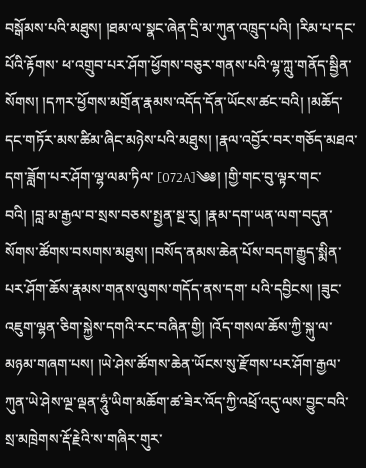བསྒོམས་པའི་མཐུས། །ཐམ་ལ་སྣང་ཞེན་དྲི་མ་ཀུན་འཁྲུད་པའི། །རིམ་པ་དང་པོའི་རྟོགས་ ཕ་འགྲུབ་པར་ཤོག་ཕྱོགས་བཅུར་གནས་པའི་ལྷ་ཀླུ་གནོད་སྦྱིན་སོགས། །དཀར་ཕྱོགས་མགྲོན་རྣམས་འདོད་དོན་ཡོངས་ཚང་བའི། །མཆོད་དང་གཏོར་མས་ཚིམ་ཞིང་མཉེས་པའི་མཐུས། །རྣལ་འབྱོར་བར་གཅོད་མཐའ་དག་ཟློག་པར་ཤོག་ལྷ་ལམ་ཏིལ་ [072A]༄༅། །གྱི་གང་བུ་ལྟར་གང་བའི། །བླ་མ་རྒྱལ་བ་སྲས་བཅས་སྤྱན་སྔ་རུ། །རྣམ་དག་ཡན་ལག་བདུན་སོགས་ཚོགས་བསགས་མཐུས། །བསོད་ནམས་ཆེན་པོས་བདག་རྒྱུད་སྨིན་པར་ཤོག་ཆོས་རྣམས་གནས་ལུགས་གདོད་ནས་དག་ པའི་དབྱིངས། །ཟུང་འཇུག་ལྷན་ཅིག་སྐྱེས་དགའི་རང་བཞིན་གྱི། །འོད་གསལ་ཆོས་ཀྱི་སྐུ་ལ་མཉམ་གཞག་པས། །ཡེ་ཤེས་ཚོགས་ཆེན་ཡོངས་སུ་རྫོགས་པར་ཤོག་རྒྱལ་ཀུན་ཡེ་ཤེས་ལྔ་ལྡན་ཧཱུཾ་ཡིག་མཆོག་ཚ་ཟེར་འོད་ཀྱི་འཕྲོ་འདུ་ལས་བྱུང་བའི་ སྲ་མཁྲེགས་རྡོ་རྗེའི་ས་གཞིར་གུར་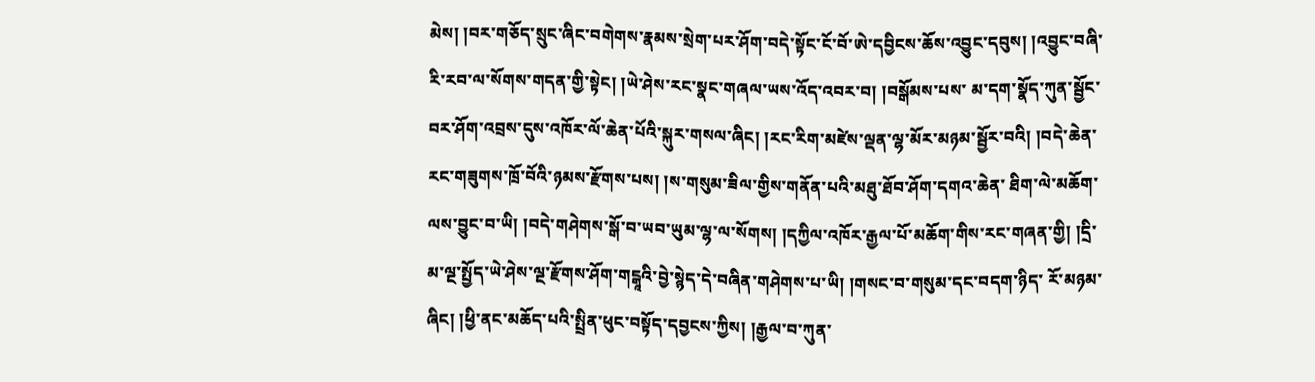མེས། །བར་གཅོད་སྲུང་ཞིང་བགེགས་རྣམས་སྲེག་པར་ཤོག་བདེ་སྟོང་ངོ་བོ་ཨེ་དབྱིངས་ཆོས་འབྱུང་དབུས། །འབྱུང་བཞི་རི་རབ་ལ་སོགས་གདན་གྱི་སྟེང། །ཡེ་ཤེས་རང་སྣང་གཞལ་ཡས་འོད་འབར་བ། །བསྒོམས་པས་ མ་དག་སྣོད་ཀུན་སྦྱོང་བར་ཤོག་འབྲས་དུས་འཁོར་ལོ་ཆེན་པོའི་སྐུར་གསལ་ཞིང། །རང་རིག་མཛེས་ལྡན་ལྷ་མོར་མཉམ་སྦྱོར་བའི། །བདེ་ཆེན་རང་གཟུགས་ཁྲོ་བོའི་ཉམས་རྫོགས་པས། །ས་གསུམ་ཟིལ་གྱིས་གནོན་པའི་མཐུ་ཐོབ་ཤོག་དགའ་ཆེན་ ཐིག་ལེ་མཆོག་ལས་བྱུང་བ་ཡི། །བདེ་གཤེགས་སྒོ་བ་ཡབ་ཡུམ་ལྷ་ལ་སོགས། །དཀྱིལ་འཁོར་རྒྱལ་པོ་མཆོག་གིས་རང་གཞན་གྱི། །དྲི་མ་ལྔ་སྤྱོད་ཡེ་ཤེས་ལྔ་རྫོགས་ཤོག་གངྒཱའི་བྱེ་སྙེད་དེ་བཞིན་གཤེགས་པ་ཡི། །གསང་བ་གསུམ་དང་བདག་ཉིད་ རོ་མཉམ་ཞིང། །ཕྱི་ནང་མཆོད་པའི་སྤྲིན་ཕུང་བསྟོད་དབྱངས་ཀྱིས། །རྒྱལ་བ་ཀུན་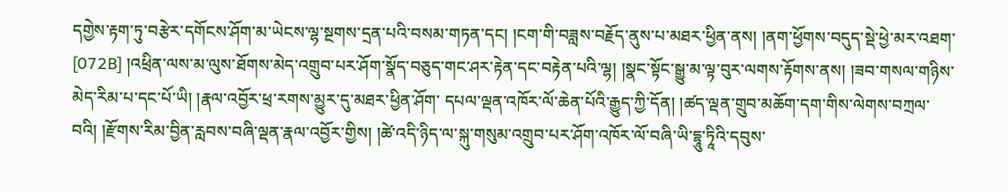དགྱེས་རྟག་ཏུ་བརྩེར་དགོངས་ཤོག་མ་ཡེངས་ལྷ་སྔགས་དྲན་པའི་བསམ་གཏན་དང། །ངག་གི་བཟླས་བརྗོད་ནུས་པ་མཐར་ཕྱིན་ནས། །ནག་ཕྱོགས་བདུད་སྡེ་ཕྱེ་མར་འཐག་ [072B] །འཕྲིན་ལས་མ་ལུས་ཐོགས་མེད་འགྲུབ་པར་ཤོག་སྣོད་བཅུད་གང་ཤར་རྟེན་དང་བརྟེན་པའི་ལྷ། །སྣང་སྟོང་སྒྱུ་མ་ལྟ་བུར་ལགས་རྟོགས་ནས། །ཟབ་གསལ་གཉིས་མེད་རིམ་པ་དང་པོ་ཡི། །རྣལ་འབྱོར་ཕྲ་རགས་མྱུར་དུ་མཐར་ཕྱིན་ཤོག་ དཔལ་ལྡན་འཁོར་ལོ་ཆེན་པོའི་རྒྱུད་ཀྱི་དོན། །ཚད་ལྡན་གྲུབ་མཆོག་དག་གིས་ལེགས་བཀྲལ་བའི། །རྫོགས་རིམ་བྱིན་རླབས་བཞི་ལྡན་རྣལ་འབྱོར་གྱིས། །ཚེ་འདི་ཉིད་ལ་སྐུ་གསུམ་འགྲུབ་པར་ཤོག་འཁོར་ལོ་བཞི་ཡི་དྷཱུ་ཏཱིའི་དབུས་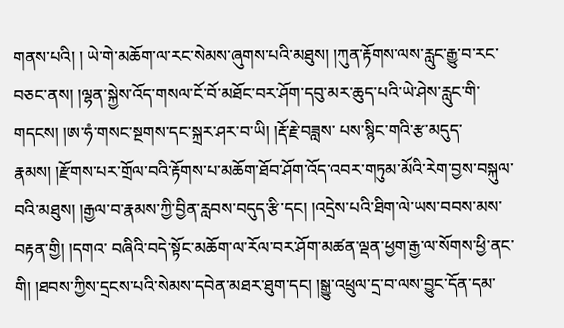གནས་པའི། ། ཡེ་གེ་མཆོག་ལ་རང་སེམས་ཞུགས་པའི་མཐུས། །ཀུན་རྟོགས་ལས་རླུང་རྒྱུ་བ་རང་བཅང་ནས། །ལྷན་སྐྱེས་འོད་གསལ་ངོ་བོ་མཐོང་བར་ཤོག་དབུ་མར་ཆུད་པའི་ཡེ་ཤེས་རླུང་གི་གདངས། །ཨ་ཧཾ་གསང་སྔགས་དང་སྐྲར་ཤར་བ་ཡི། །རྡོ་རྗེ་བཟླས་ པས་སྙིང་གའི་རྩ་མདུད་རྣམས། །རྫོགས་པར་གྲོལ་བའི་རྟོགས་པ་མཆོག་ཐོབ་ཤོག་འོད་འབར་གཏུམ་མོའི་རེག་བྱས་བསྐུལ་བའི་མཐུས། །རྒྱལ་བ་རྣམས་ཀྱི་བྱིན་རླབས་བདུད་རྩི་དང། །འདྲེས་པའི་ཐིག་ལེ་ཡས་བབས་མས་བརྟན་གྱི། །དགའ་ བཞིའི་བདེ་སྟོང་མཆོག་ལ་རོལ་བར་ཤོག་མཚན་ལྡན་ཕྱག་རྒྱ་ལ་སོགས་ཕྱི་ནང་གི། །ཐབས་ཀྱིས་དྲངས་པའི་སེམས་དབེན་མཐར་ཐུག་དང། །སྒྱུ་འཕྲུལ་དྲ་བ་ལས་བྱུང་དོན་དམ་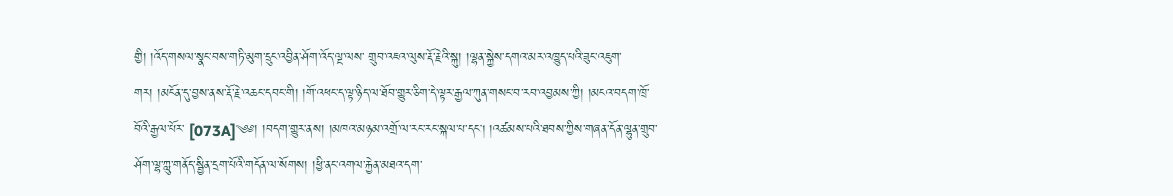གྱི། །འོད་གསལ་སྣང་བས་གཏི་མུག་དྲུང་འབྱིན་ཤོག་འོད་ལྔ་ལས་ གྲུབ་འཇའ་ལུས་རྡོ་རྗེའི་སྐུ། །ལྷན་སྐྱེས་དགའ་མར་འཁྱུད་པའི་ཟུང་འཇུག་གར། །མངོན་དུ་བྱས་ནས་རྡོ་རྗེ་འཆང་དབང་གི། །གོ་འཕང་ད་ལྟ་ཉིད་ལ་ཐོབ་གྱུར་ཅིག་དེ་ལྟར་རྒྱལ་ཀུན་གསང་བ་རབ་འབྱམས་ཀྱི། །མངའ་བདག་ཁྲོ་བོའི་རྒྱལ་པོར་ [073A]༄༅། །བདག་གྱུར་ནས། །མཁའ་མཉམ་འགྲོ་ལ་རང་རང་སྐལ་པ་དང། །འཚམས་པའི་ཐབས་ཀྱིས་གཞན་དོན་ལྷུན་གྲུབ་ཤོག་ལྷ་ཀླུ་གནོད་སྦྱིན་དྲག་པོའི་གདོན་ལ་སོགས། །ཕྱི་ནང་འགལ་རྐྱེན་མཐའ་དག་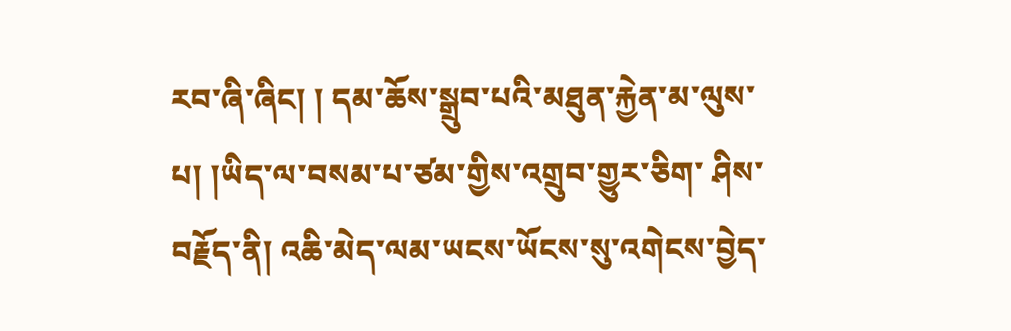རབ་ཞི་ཞིང། ། དམ་ཆོས་སྒྲུབ་པའི་མཐུན་རྐྱེན་མ་ལུས་པ། །ཡིད་ལ་བསམ་པ་ཙམ་གྱིས་འགྲུབ་གྱུར་ཅིག་ ཤིས་བརྗོད་ནི། འཆི་མེད་ལམ་ཡངས་ཡོངས་སུ་འགེངས་བྱེད་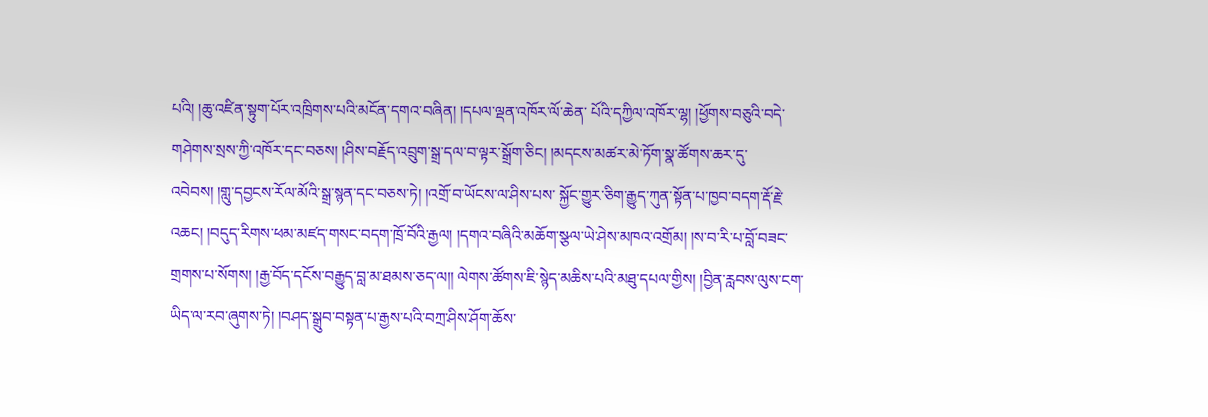པའི། །ཆུ་འཛིན་སྟུག་པོར་འཁྲིགས་པའི་མངོན་དགའ་བཞིན། །དཔལ་ལྡན་འཁོར་ལོ་ཆེན་ པོའི་དཀྱིལ་འཁོར་ལྷ། །ཕྱོགས་བཅུའི་བདེ་གཤེགས་སྲས་ཀྱི་འཁོར་དང་བཅས། །ཤིས་བརྗོད་འབྲུག་སྒྲ་དལ་བ་ལྟར་སྒྲོག་ཅིང། །མདངས་མཚར་མེ་ཏོག་སྣ་ཚོགས་ཆར་དུ་འབེབས། །གླུ་དབྱངས་རོལ་མོའི་སྒྲ་སྙན་དང་བཅས་ཏེ། །འགྲོ་བ་ཡོངས་ལ་ཤིས་པས་ སྐྱོང་གྱུར་ཅིག་རྒྱུད་ཀུན་སྟོན་པ་ཁྱབ་བདག་རྡོ་རྗེ་འཆང། །བདུད་རིགས་ཕམ་མཛད་གསང་བདག་ཁྲོ་བོའི་རྒྱལ། །དགའ་བཞིའི་མཆོག་སྩལ་ཡེ་ཤེས་མཁའ་འགྲོམ། །ས་བ་རི་པ་བློ་བཟང་གྲགས་པ་སོགས། །རྒྱ་བོད་དངོས་བརྒྱུད་བླ་མ་ཐམས་ཅད་ལ།། ལེགས་ཚོགས་ཇི་སྙེད་མཆིས་པའི་མཐུ་དཔལ་གྱིས། །བྱིན་རླབས་ལུས་ངག་ཡིད་ལ་རབ་ཞུགས་ཏེ། །བཤད་སྒྲུབ་བསྟན་པ་རྒྱས་པའི་བཀྲ་ཤིས་ཤོག་ཆོས་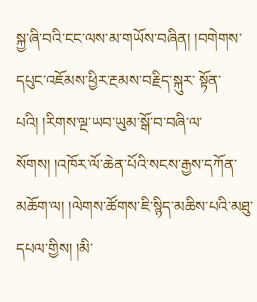སྐྱ་ཞི་བའི་ངང་ལས་མ་གཡོས་བཞིན། །བགེགས་དཔུང་འཇོམས་ཕྱིར་རྔམས་བརྗིད་སྐུར་ སྟོན་པའི། །རིགས་ལྔ་ཡབ་ཡུམ་སྒོ་བ་བཞི་ལ་སོགས། །འཁོར་ལོ་ཆེན་པོའི་སངས་རྒྱས་དཀོན་མཆོག་ལ། །ལེགས་ཚོགས་ཇི་སྙིད་མཆིས་པའི་མཐུ་དཔལ་གྱིས། །མི་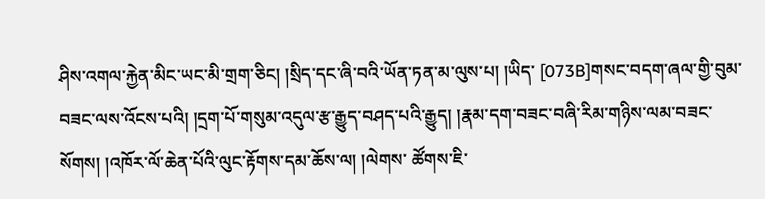ཤིས་འགལ་རྐྱེན་མིང་ཡང་མི་གྲག་ཅིང། །སྲིད་དང་ཞི་བའི་ཡོན་ཏན་མ་ལུས་པ། །ཡིད་ [073B]གསང་བདག་ཞལ་གྱི་བུམ་བཟང་ལས་འོངས་པའི། །དྲག་པོ་གསུམ་འདུལ་རྩ་རྒྱུད་བཤད་པའི་རྒྱུད། །རྣམ་དག་བཟང་བཞི་རིམ་གཉིས་ལམ་བཟང་སོགས། །འཁོར་ལོ་ཆེན་པོའི་ལུང་རྟོགས་དམ་ཆོས་ལ། །ལེགས་ ཚོགས་ཇི་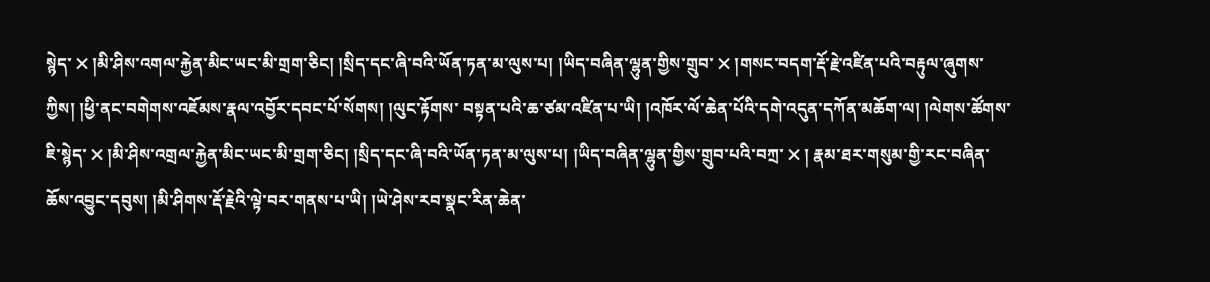སྙེད་ ྾ །མི་ཤིས་འགལ་རྐྱེན་མིང་ཡང་མི་གྲག་ཅིང། །སྲིད་དང་ཞི་བའི་ཡོན་ཏན་མ་ལུས་པ། །ཡིད་བཞིན་ལྷུན་གྱིས་གྲུབ་ ྾ །གསང་བདག་རྡོ་རྗེ་འཛིན་པའི་བརྟུལ་ཞུགས་ཀྱིས། །ཕྱི་ནང་བགེགས་འཇོམས་རྣལ་འབྱོར་དབང་པོ་སོགས། །ལུང་རྟོགས་ བསྟན་པའི་ཆ་ཙམ་འཛིན་པ་ཡི། །འཁོར་ལོ་ཆེན་པོའི་དགེ་འདུན་དཀོན་མཆོག་ལ། །ལེགས་ཚོགས་ཇི་སྙེད་ ྾ །མི་ཤིས་འགྲལ་རྐྱེན་མིང་ཡང་མི་གྲག་ཅིང། །སྲིད་དང་ཞི་བའི་ཡོན་ཏན་མ་ལུས་པ། །ཡིད་བཞིན་ལྷུན་གྱིས་གྲུབ་པའི་བཀྲ་ ྾ ། རྣམ་ཐར་གསུམ་གྱི་རང་བཞིན་ཆོས་འབྱུང་དབུས། །མི་ཤིགས་རྡོ་རྗེའི་ལྟེ་བར་གནས་པ་ཡི། །ཡེ་ཤེས་རབ་སྣང་རིན་ཆེན་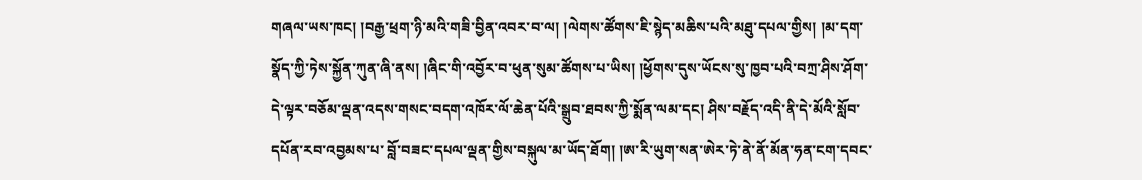གཞལ་ཡས་ཁང། །བརྒྱ་ཕྲག་ཉི་མའི་གཟི་བྱིན་འབར་བ་ལ། །ལེགས་ཚོགས་ཇི་སྙེད་མཆིས་པའི་མཐུ་དཔལ་གྱིས། །མ་དག་ སྣོད་ཀྱི་ཏེས་སྐྱོན་ཀུན་ཞི་ནས། །ཞིང་གི་འབྱོར་བ་ཕུན་སུམ་ཚོགས་པ་ཡིས། །ཕྱོགས་དུས་ཡོངས་སུ་ཁྱབ་པའི་བཀྲ་ཤིས་ཤོག་ དེ་ལྟར་བཅོམ་ལྡན་འདས་གསང་བདག་འཁོར་ལོ་ཆེན་པོའི་སྒྲུབ་ཐབས་ཀྱི་སྨོན་ལམ་དང། ཤིས་བརྗོད་འདི་ནི་དེ་མོའི་སློབ་དཔོན་རབ་འབྱམས་པ་ བློ་བཟང་དཔལ་ལྡན་གྱིས་བསྐུལ་མ་ཡོད་ཐོག། །ཨ་རི་ཡུག་སན་ཨེར་ཏེ་ནེ་ནོ་མོན་ཧན་ངག་དབང་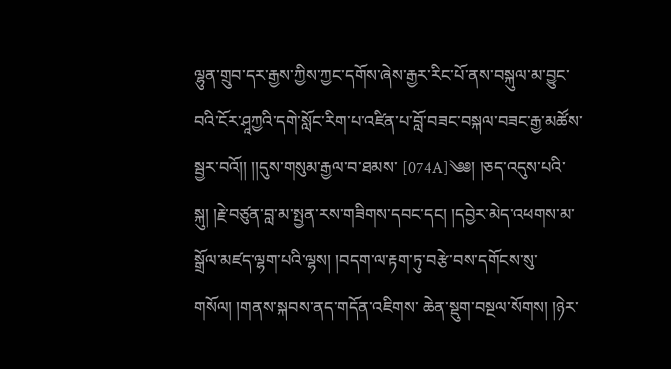ལྷུན་གྲུབ་དར་རྒྱས་ཀྱིས་ཀྱང་དགོས་ཞེས་རྒྱར་རིང་པོ་ནས་བསྐུལ་མ་བྱུང་བའི་ངོར་ཤཱཀྱའི་དགེ་སློང་རིག་པ་འཛིན་པ་བློ་བཟང་བསྐལ་བཟང་རྒྱ་མཚོས་སྦྱར་བའོ།། །།དུས་གསུམ་རྒྱལ་བ་ཐམས་ [074A]༄༅། །ཅད་འདུས་པའི་སྐུ། །རྗེ་བཙུན་བླ་མ་སྤྱན་རས་གཟིགས་དབང་དང། །དབྱེར་མེད་འཕགས་མ་སྒྲོལ་མཛད་ལྷག་པའི་ལྷས། །བདག་ལ་རྟག་ཏུ་བརྩེ་བས་དགོངས་སུ་གསོལ། །གནས་སྐབས་ནད་གདོན་འཇིགས་ ཆེན་སྡུག་བསྔལ་སོགས། །ཉེར་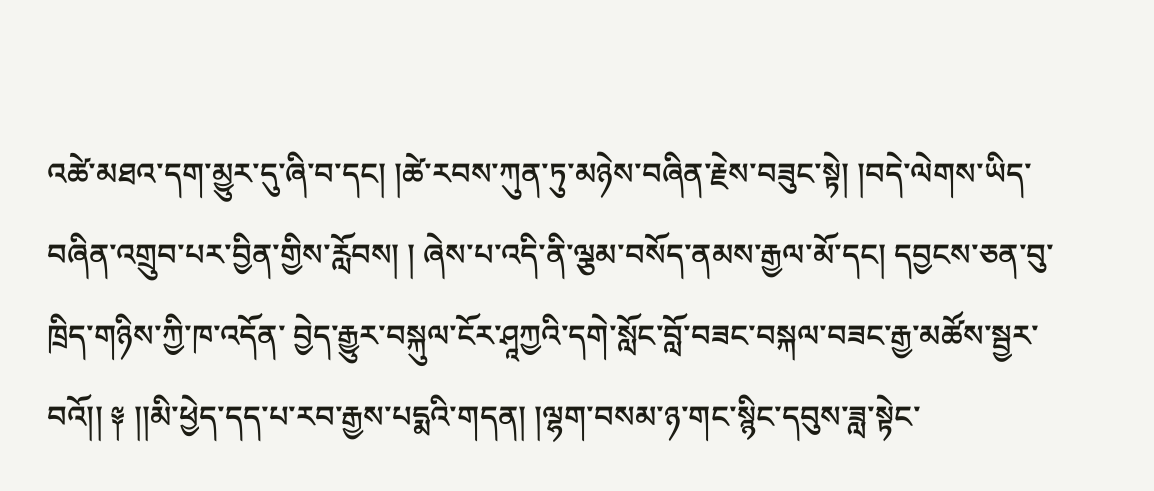འཚེ་མཐའ་དག་མྱུར་དུ་ཞི་བ་དང། །ཚེ་རབས་ཀུན་ཏུ་མཉེས་བཞིན་རྗེས་བཟུང་སྟེ། །བདེ་ལེགས་ཡིད་བཞིན་འགྲུབ་པར་བྱིན་གྱིས་རློབས། ། ཞེས་པ་འདི་ནི་ལྕམ་བསོད་ནམས་རྒྱལ་མོ་དང། དབྱངས་ཅན་བུ་ཁྲིད་གཉིས་ཀྱི་ཁ་འདོན་ བྱེད་རྒྱུར་བསྐུལ་ངོར་ཤཱཀྱའི་དགེ་སློང་བློ་བཟང་བསྐལ་བཟང་རྒྱ་མཚོས་སྦྱར་བའོ།། ༈ །།མི་ཕྱེད་དད་པ་རབ་རྒྱས་པདྨའི་གདན། །ལྷག་བསམ་ཉ་གང་སྙིང་དབུས་ཟླ་སྟེང་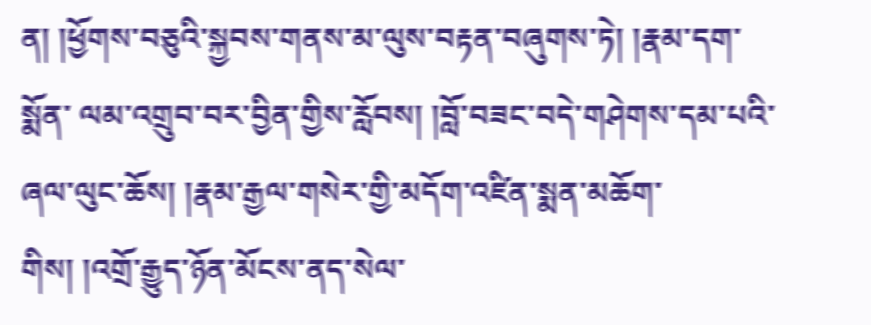ན། །ཕྱོགས་བཅུའི་སྐྱབས་གནས་མ་ལུས་བརྟན་བཞུགས་ཏེ། །རྣམ་དག་སྨོན་ ལམ་འགྲུབ་བར་བྱིན་གྱིས་རློབས། །བློ་བཟང་བདེ་གཤེགས་དམ་པའི་ཞལ་ལུང་ཆོས། །རྣམ་རྒྱལ་གསེར་གྱི་མདོག་འཛིན་སྨན་མཆོག་གིས། །འགྲོ་རྒྱུད་ཉོན་མོངས་ནད་སེལ་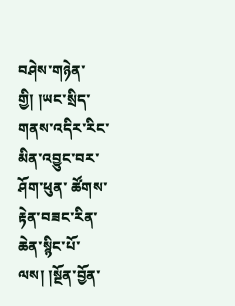བཤེས་གཉེན་གྱི། །ཡང་སྲིད་གནས་འདིར་རིང་མིན་འབྱུང་བར་ཤོག་ཕུན་ ཚོགས་རྟེན་བཟང་རིན་ཆེན་སྙིང་པོ་ལས། །སྔོན་བྱོན་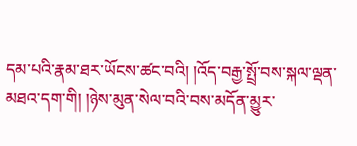དམ་པའི་རྣམ་ཐར་ཡོངས་ཚང་བའི། །འོད་བརྒྱ་སྤྲོ་བས་སྐལ་ལྡན་མཐའ་དག་གི། །ཉེས་མུན་སེལ་བའི་བས་མདོན་མྱུར་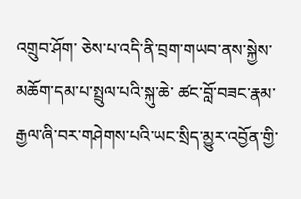འགྲུབ་ཤོག་ ཅེས་པ་འདི་ནི་བྲག་གཡབ་ནས་སྐྱེས་མཆོག་དམ་པ་སྤྲུལ་པའི་སྐུ་ཆེ་ ཚང་བློ་བཟང་རྣམ་རྒྱལ་ཞི་བར་གཤེགས་པའི་ཡང་སྲིད་མྱུར་འབྱོན་གྱི་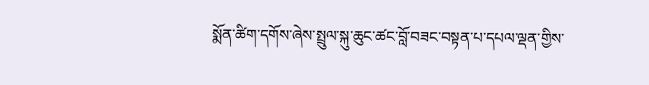སྨོན་ཚིག་དགོས་ཞེས་སྤྲུལ་སྐུ་ཆུང་ཚང་བློ་བཟང་བསྟན་པ་དཔལ་ལྡན་གྱིས་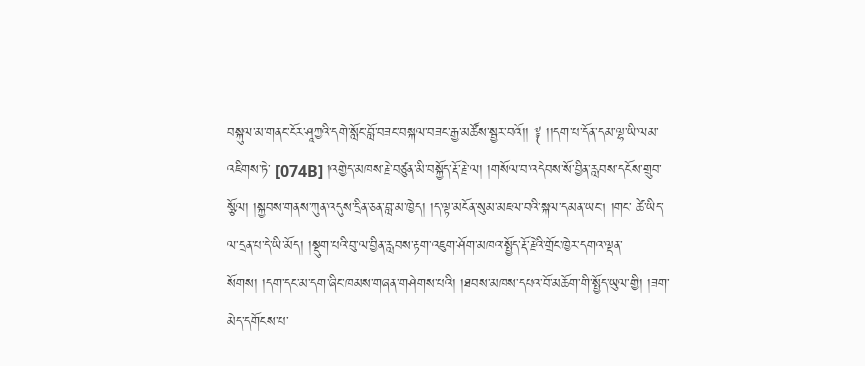བསྐུལ་མ་གནང་ངོར་ཤཱཀྱའི་དགེ་སློང་བློ་བཟང་བསྐལ་བཟང་རྒྱ་མཚོས་སྦྱར་བའོ།། ༈ །།དག་པ་དོན་དམ་ལྷ་ཡི་ལམ་འཇིགས་ཏེ་ [074B] །འགྱེད་མཁས་རྗེ་བཙུན་མི་བསྐྱོད་རྡོ་རྗེ་ལ། །གསོལ་བ་འདེབས་སོ་བྱིན་རླབས་དངོས་གྲུབ་སྩོལ། །སྐྱབས་གནས་ཀུན་འདུས་དྲིན་ཅན་བླ་མ་ཁྱེད། །ད་ལྟ་མངོན་སུམ་མཇལ་བའི་སྐལ་དམན་ཡང། །གང་ ཚེ་ཡིད་ལ་དྲན་པ་དེ་ཡི་མོད། །སྡུག་པའི་བུ་ལ་བྱིན་རླབས་རྟག་འཇུག་ཤོག་མཁའ་སྤྱོད་རྡོ་རྗེའི་གྲོང་ཁྱེར་དགའ་ལྡན་སོགས། །དག་དང་མ་དག་ཞིང་ཁམས་གཞན་གཤེགས་པའི། །ཐབས་མཁས་དཔའ་བོ་མཆོག་གི་སྤྱོད་ཡུལ་གྱི། །ཟག་མེད་དགོངས་པ་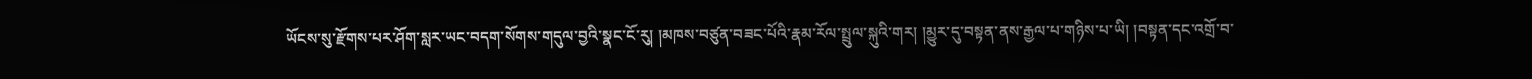ཡོངས་སུ་རྫོགས་པར་ཤོག་སླར་ཡང་བདག་སོགས་གདུལ་བྱའི་སྣང་ངོ་རུ། །མཁས་བཙུན་བཟང་པོའི་རྣམ་རོལ་སྤྲུལ་སྐུའི་གར། །མྱུར་དུ་བསྟན་ནས་རྒྱལ་པ་གཉིས་པ་ཡི། །བསྟན་དང་འགྲོ་བ་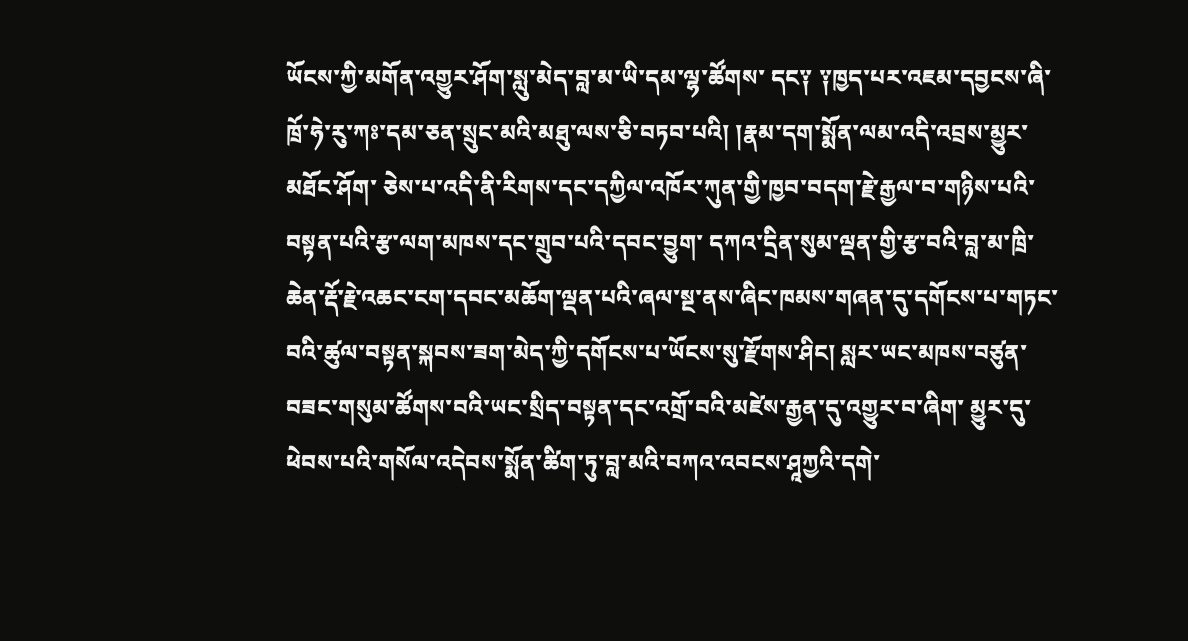ཡོངས་ཀྱི་མགོན་འགྱུར་ཤོག་སླུ་མེད་བླ་མ་ཡི་དམ་ལྷ་ཚོགས་ དང༑ ༑ཁྱད་པར་འཇམ་དབྱངས་ཞི་ཁྲོ་ཧེ་རུ་ཀཿ་དམ་ཅན་སྲུང་མའི་མཐུ་ལས་ཅི་བཏབ་པའི། །རྣམ་དག་སྨོན་ལམ་འདི་འབྲས་མྱུར་མཐོང་ཤོག་ ཅེས་པ་འདི་ནི་རིགས་དང་དཀྱིལ་འཁོར་ཀུན་གྱི་ཁྱབ་བདག་རྗེ་རྒྱལ་བ་གཉིས་པའི་བསྟན་པའི་རྩ་ལག་མཁས་དང་གྲུབ་པའི་དབང་བྱུག་ དཀའ་དྲིན་སུམ་ལྡན་གྱི་རྩ་བའི་བླ་མ་ཁྲི་ཆེན་རྡོ་རྗེ་འཆང་ངག་དབང་མཆོག་ལྡན་པའི་ཞལ་སྔ་ནས་ཞིང་ཁམས་གཞན་དུ་དགོངས་པ་གཏང་བའི་ཚུལ་བསྟན་སྐབས་ཟག་མེད་ཀྱི་དགོངས་པ་ཡོངས་སུ་རྫོགས་ཤིང། སླར་ཡང་མཁས་བཙུན་བཟང་གསུམ་ཚོགས་བའི་ཡང་སྲིད་བསྟན་དང་འགྲོ་བའི་མཛེས་རྒྱན་དུ་འགྱུར་བ་ཞིག་ མྱུར་དུ་ཕེབས་པའི་གསོལ་འདེབས་སྨོན་ཚིག་ཏུ་བླ་མའི་བཀའ་འབངས་ཤཱཀྱའི་དགེ་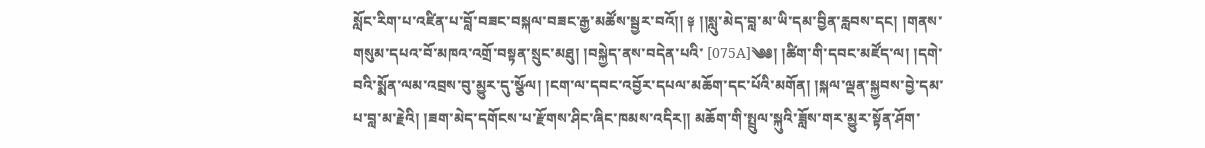སློང་རིག་པ་འཛིན་པ་བློ་བཟང་བསྐལ་བཟང་རྒྱ་མཚོས་སྦྱར་བའོ།། ༈ །།སླུ་མེད་བླ་མ་ཡི་དམ་བྱིན་རླབས་དང། །གནས་གསུམ་དཔའ་བོ་མཁའ་འགྲོ་བསྟན་སྲུང་མཐུ། །བསྐྱེད་ནས་བདེན་པའི་ [075A]༄༅། །ཚིག་གི་དབང་མཛོད་ལ། །དགེ་བའི་སྨོན་ལམ་འབྲས་བུ་མྱུར་དུ་སྩོལ། །ངག་ལ་དབང་འབྱོར་དཔལ་མཆོག་དང་པོའི་མགོན། །སྐལ་ལྡན་སྐྱབས་བྱེ་དམ་པ་བླ་མ་རྗེའི། །ཟག་མེད་དགོངས་པ་རྫོགས་ཤིང་ཞིང་ཁམས་འདིར།། མཆོག་གི་སྤྲུལ་སྐུའི་ཟློས་གར་མྱུར་སྟོན་ཤོག་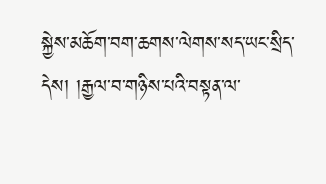སྐྱེས་མཆོག་བག་ཆགས་ལེགས་སད་ཡང་སྲིད་དེས། །རྒྱལ་བ་གཉིས་པའི་བསྟན་ལ་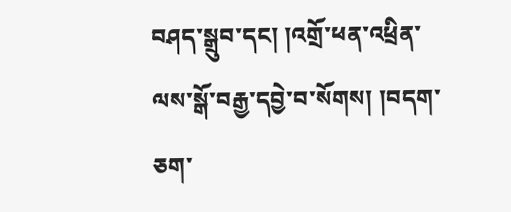བཤད་སྒྲུབ་དང། །འགྲོ་ཕན་འཕྲིན་ལས་སྒོ་བརྒྱ་དབྱེ་བ་སོགས། །བདག་ཅག་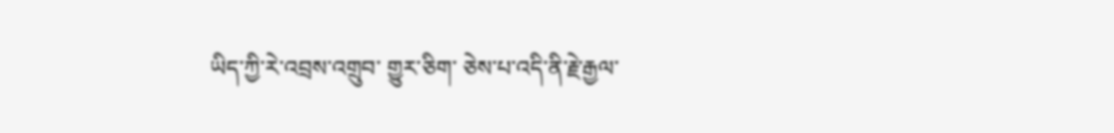ཡིད་ཀྱི་རེ་འབྲས་འགྲུབ་ གྱུར་ཅིག་ ཅེས་པ་འདི་ནི་རྗེ་རྒྱལ་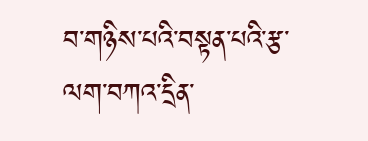བ་གཉིས་པའི་བསྟན་པའི་རྩ་ལག་བཀའ་དྲིན་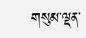གསུམ་ལྡན་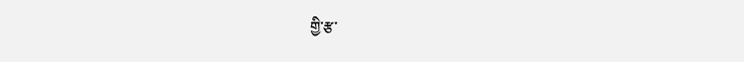གྱི་རྩ་